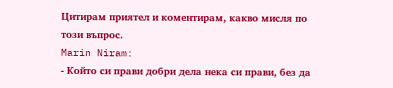Цитирам приятел и коментирам, какво мисля по този въпрос.
Marin Niram:
- Който си прави добри дела нека си прави, без да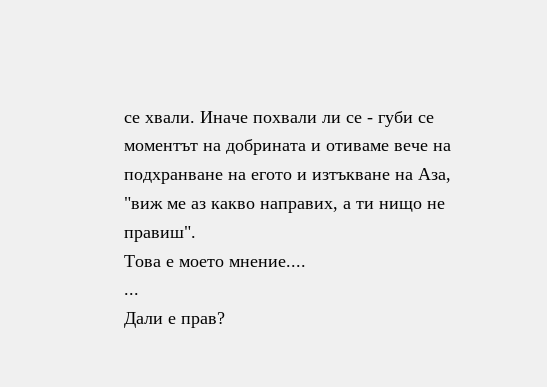се хвали. Иначе похвали ли се - губи се моментът на добрината и отиваме вече на подхранване на егото и изтъкване на Аза, "виж ме аз какво направих, а ти нищо не правиш".
Това е моето мнение....
...
Дали е прав?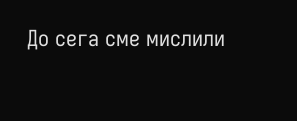До сега сме мислили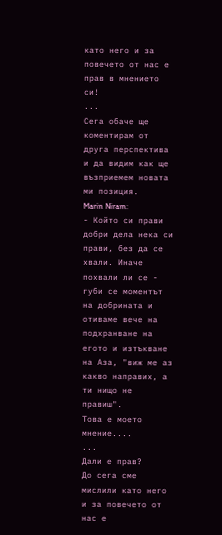като него и за повечето от нас е прав в мнението си!
...
Сега обаче ще коментирам от друга перспектива и да видим как ще възприемем новата ми позиция.
Marin Niram:
- Който си прави добри дела нека си прави, без да се хвали. Иначе похвали ли се - губи се моментът на добрината и отиваме вече на подхранване на егото и изтъкване на Аза, "виж ме аз какво направих, а ти нищо не правиш".
Това е моето мнение....
...
Дали е прав?
До сега сме мислили като него и за повечето от нас е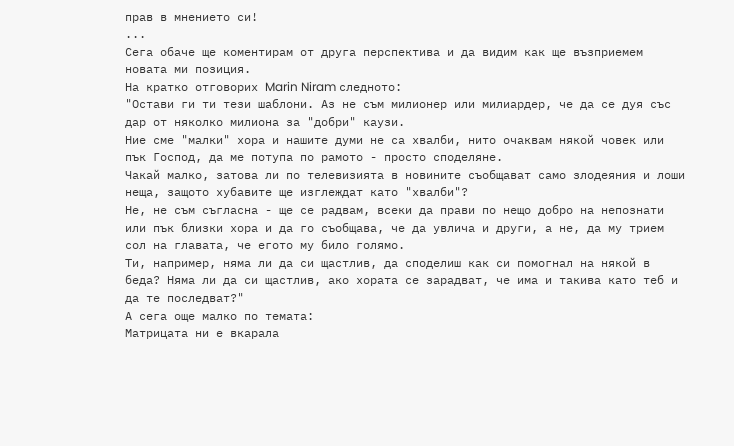прав в мнението си!
...
Сега обаче ще коментирам от друга перспектива и да видим как ще възприемем новата ми позиция.
На кратко отговорих Marin Niram следното:
"Остави ги ти тези шаблони. Аз не съм милионер или милиардер, че да се дуя със дар от няколко милиона за "добри" каузи.
Ние сме "малки" хора и нашите думи не са хвалби, нито очаквам някой човек или пък Господ, да ме потупа по рамото - просто споделяне.
Чакай малко, затова ли по телевизията в новините съобщават само злодеяния и лоши неща, защото хубавите ще изглеждат като "хвалби"?
Не, не съм съгласна - ще се радвам, всеки да прави по нещо добро на непознати или пък близки хора и да го съобщава, че да увлича и други, а не, да му трием сол на главата, че егото му било голямо.
Ти, например, няма ли да си щастлив, да споделиш как си помогнал на някой в беда? Няма ли да си щастлив, ако хората се зарадват, че има и такива като теб и да те последват?"
А сега още малко по темата:
Матрицата ни е вкарала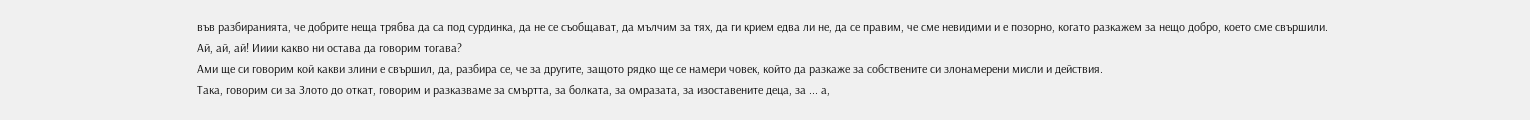във разбиранията, че добрите неща трябва да са под сурдинка, да не се съобщават, да мълчим за тях, да ги крием едва ли не, да се правим, че сме невидими и е позорно, когато разкажем за нещо добро, което сме свършили.
Ай, ай, ай! Ииии какво ни остава да говорим тогава?
Ами ще си говорим кой какви злини е свършил, да, разбира се, че за другите, защото рядко ще се намери човек, който да разкаже за собствените си злонамерени мисли и действия.
Така, говорим си за Злото до откат, говорим и разказваме за смъртта, за болката, за омразата, за изоставените деца, за ... а,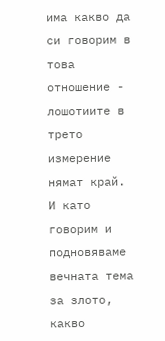има какво да си говорим в това отношение - лошотиите в трето измерение нямат край.
И като говорим и подновяваме вечната тема за злото, какво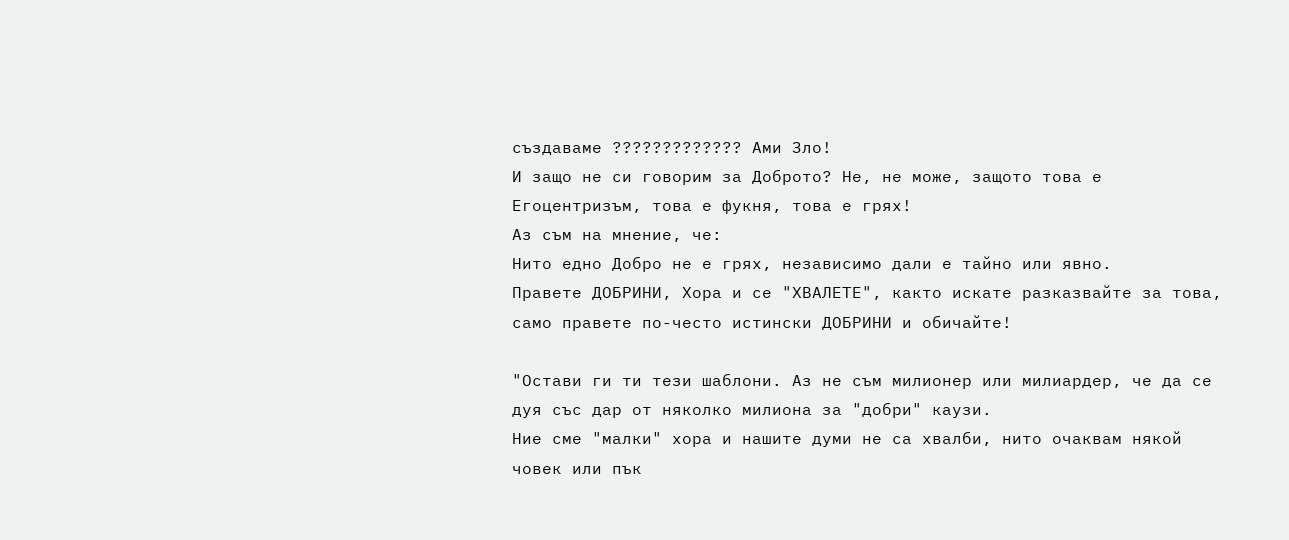създаваме ????????????? Ами Зло!
И защо не си говорим за Доброто? Не, не може, защото това е Егоцентризъм, това е фукня, това е грях!
Аз съм на мнение, че:
Нито едно Добро не е грях, независимо дали е тайно или явно.
Правете ДОБРИНИ, Хора и се "ХВАЛЕТЕ", както искате разказвайте за това, само правете по-често истински ДОБРИНИ и обичайте!

"Остави ги ти тези шаблони. Аз не съм милионер или милиардер, че да се дуя със дар от няколко милиона за "добри" каузи.
Ние сме "малки" хора и нашите думи не са хвалби, нито очаквам някой човек или пък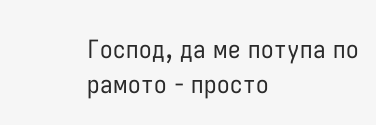Господ, да ме потупа по рамото - просто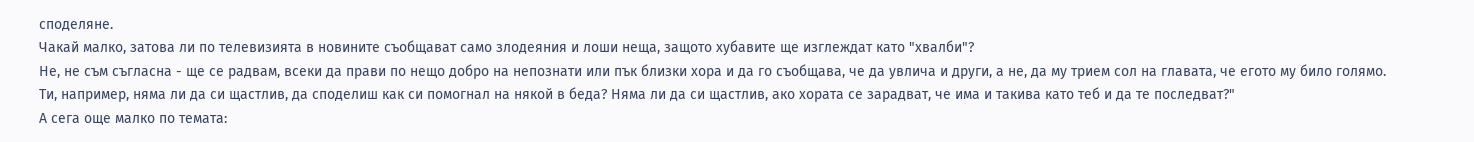споделяне.
Чакай малко, затова ли по телевизията в новините съобщават само злодеяния и лоши неща, защото хубавите ще изглеждат като "хвалби"?
Не, не съм съгласна - ще се радвам, всеки да прави по нещо добро на непознати или пък близки хора и да го съобщава, че да увлича и други, а не, да му трием сол на главата, че егото му било голямо.
Ти, например, няма ли да си щастлив, да споделиш как си помогнал на някой в беда? Няма ли да си щастлив, ако хората се зарадват, че има и такива като теб и да те последват?"
А сега още малко по темата: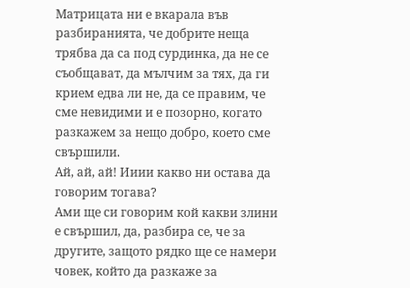Матрицата ни е вкарала във разбиранията, че добрите неща трябва да са под сурдинка, да не се съобщават, да мълчим за тях, да ги крием едва ли не, да се правим, че сме невидими и е позорно, когато разкажем за нещо добро, което сме свършили.
Ай, ай, ай! Ииии какво ни остава да говорим тогава?
Ами ще си говорим кой какви злини е свършил, да, разбира се, че за другите, защото рядко ще се намери човек, който да разкаже за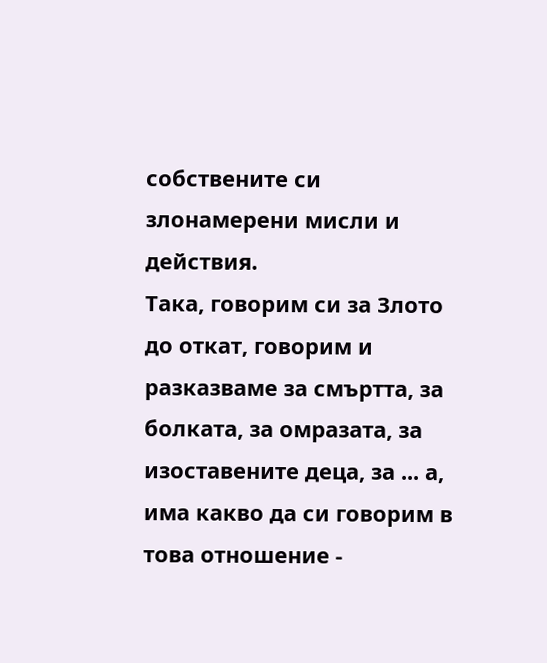собствените си злонамерени мисли и действия.
Така, говорим си за Злото до откат, говорим и разказваме за смъртта, за болката, за омразата, за изоставените деца, за ... а, има какво да си говорим в това отношение -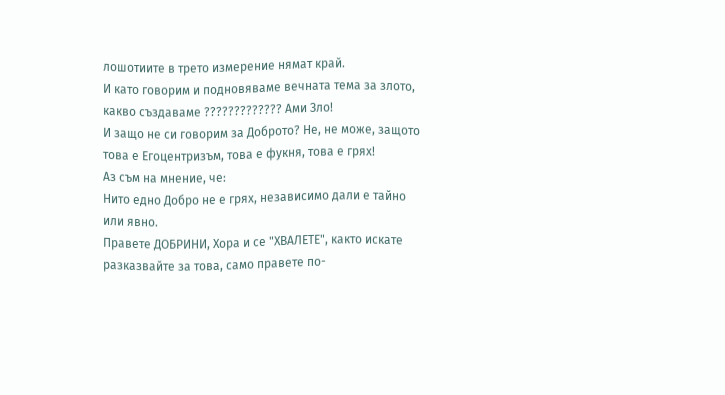лошотиите в трето измерение нямат край.
И като говорим и подновяваме вечната тема за злото, какво създаваме ????????????? Ами Зло!
И защо не си говорим за Доброто? Не, не може, защото това е Егоцентризъм, това е фукня, това е грях!
Аз съм на мнение, че:
Нито едно Добро не е грях, независимо дали е тайно или явно.
Правете ДОБРИНИ, Хора и се "ХВАЛЕТЕ", както искате разказвайте за това, само правете по-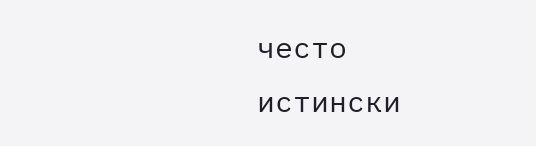често истински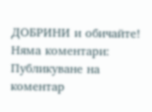ДОБРИНИ и обичайте!
Няма коментари:
Публикуване на коментар